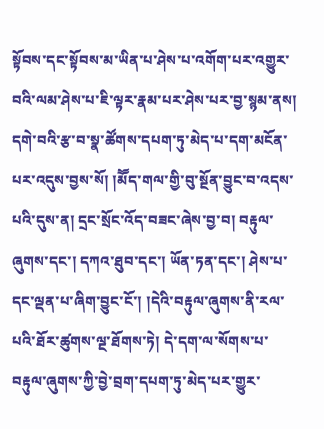སྟོབས་དང་སྟོབས་མ་ཡིན་པ་ཤེས་པ་འགོག་པར་འགྱུར་བའི་ལམ་ཤེས་པ་ཇི་ལྟར་རྣམ་པར་ཤེས་པར་བྱ་སྙམ་ནས། དགེ་བའི་རྩ་བ་སྣ་ཚོགས་དཔག་ཏུ་མེད་པ་དག་མངོན་པར་འདུས་བྱས་སོ། །མཽད་གལ་གྱི་བུ་སྔོན་བྱུང་བ་འདས་པའི་དུས་ན། དྲང་སྲོང་འོད་བཟང་ཞེས་བྱ་བ། བརྟུལ་ཞུགས་དང་། དཀའ་ཐུབ་དང་། ཡོན་ཏན་དང་། ཤེས་པ་དང་ལྡན་པ་ཞིག་བྱུང་ངོ་། །དེའི་བརྟུལ་ཞུགས་ནི་རལ་པའི་ཐོར་ཚུགས་ལྔ་ཐོགས་ཏེ། དེ་དག་ལ་སོགས་པ་བརྟུལ་ཞུགས་ཀྱི་བྱེ་བྲག་དཔག་ཏུ་མེད་པར་གྱུར་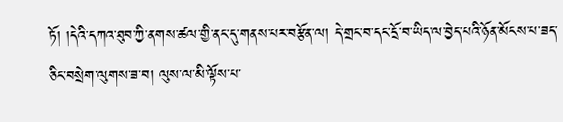ཏོ། །དེའི་དཀའ་ཐུབ་ཀྱི་ནགས་ཚལ་གྱི་ནང་དུ་གནས་པར་བརྩོན་ལ། དེ་གྲང་བ་དང་དྲོ་བ་ཡིད་ལ་བྱེད་པའི་ཉོན་མོངས་པ་ཟད་ཅིང་བསྲེག་ལུགས་ཟ་བ། ལུས་ལ་མི་ལྟོས་པ་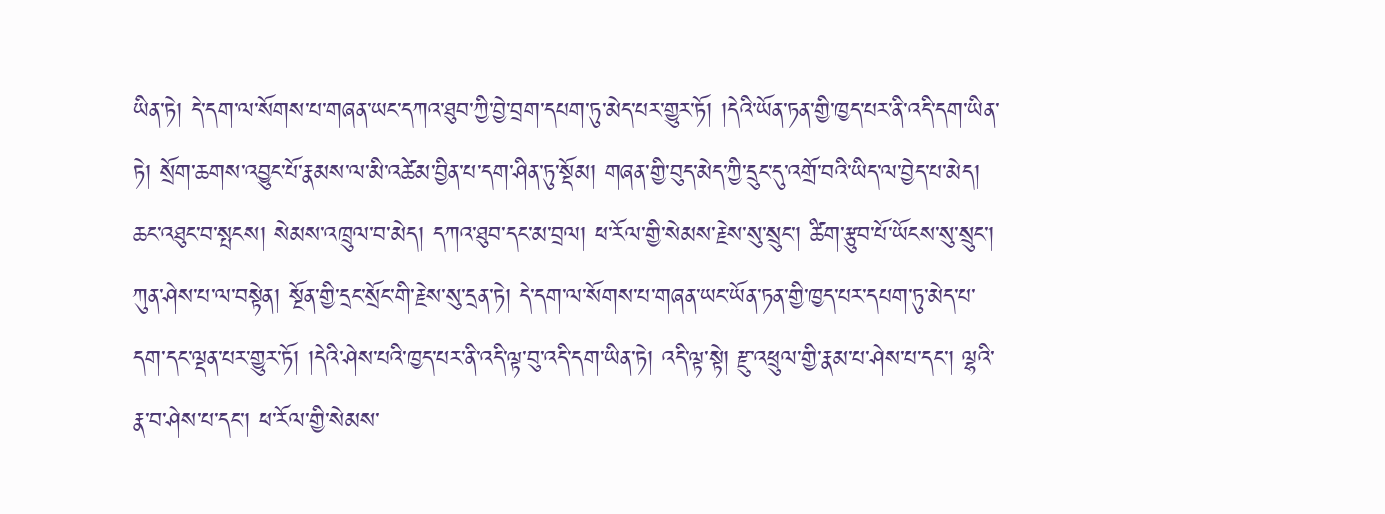ཡིན་ཏེ། དེ་དག་ལ་སོགས་པ་གཞན་ཡང་དཀའ་ཐུབ་ཀྱི་བྱེ་བྲག་དཔག་ཏུ་མེད་པར་གྱུར་ཏོ། །དེའི་ཡོན་ཏན་གྱི་ཁྱད་པར་ནི་འདི་དག་ཡིན་ཏེ། སྲོག་ཆགས་འབྱུང་པོ་རྣམས་ལ་མི་འཚེམ་བྱིན་པ་དག་ཤིན་ཏུ་སྡོམ། གཞན་གྱི་བུད་མེད་ཀྱི་དྲུང་དུ་འགྲོ་བའི་ཡིད་ལ་བྱེད་པ་མེད། ཆང་འཐུང་བ་སྤངས། སེམས་འཁྲུལ་བ་མེད། དཀའ་ཐུབ་དང་མ་བྲལ། ཕ་རོལ་གྱི་སེམས་རྗེས་སུ་སྲུང་། ཚིག་རྩུབ་པོ་ཡོངས་སུ་སྲུང་། ཀུན་ཤེས་པ་ལ་བསྟེན། སྔོན་གྱི་དྲང་སྲོང་གི་རྗེས་སུ་དྲན་ཏེ། དེ་དག་ལ་སོགས་པ་གཞན་ཡང་ཡོན་ཏན་གྱི་ཁྱད་པར་དཔག་ཏུ་མེད་པ་དག་དང་ལྡན་པར་གྱུར་ཏོ། །དེའི་ཤེས་པའི་ཁྱད་པར་ནི་འདི་ལྟ་བུ་འདི་དག་ཡིན་ཏེ། འདི་ལྟ་སྟེ། རྫུ་འཕྲུལ་གྱི་རྣམ་པ་ཤེས་པ་དང་། ལྷའི་རྣ་བ་ཤེས་པ་དང་། ཕ་རོལ་གྱི་སེམས་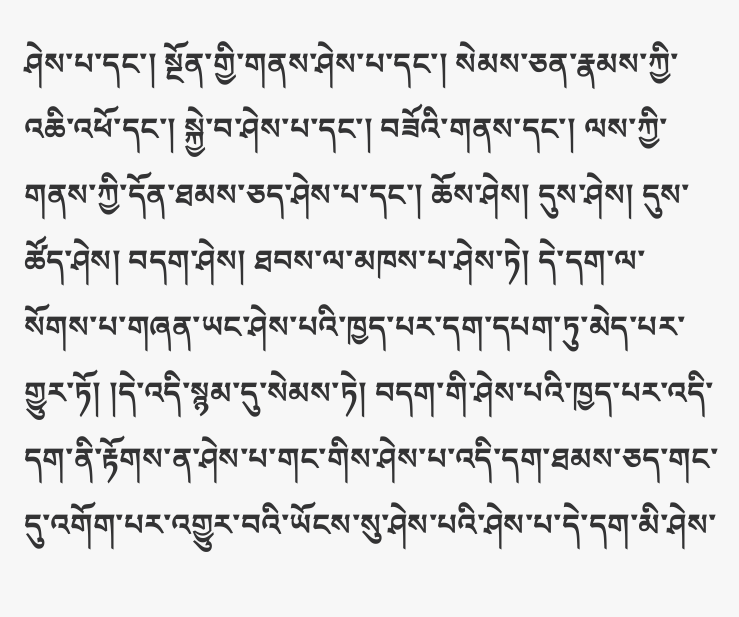ཤེས་པ་དང་། སྔོན་གྱི་གནས་ཤེས་པ་དང་། སེམས་ཅན་རྣམས་ཀྱི་འཆི་འཕོ་དང་། སྐྱེ་བ་ཤེས་པ་དང་། བཟོའི་གནས་དང་། ལས་ཀྱི་གནས་ཀྱི་དོན་ཐམས་ཅད་ཤེས་པ་དང་། ཆོས་ཤེས། དུས་ཤེས། དུས་ཚོད་ཤེས། བདག་ཤེས། ཐབས་ལ་མཁས་པ་ཤེས་ཏེ། དེ་དག་ལ་སོགས་པ་གཞན་ཡང་ཤེས་པའི་ཁྱད་པར་དག་དཔག་ཏུ་མེད་པར་གྱུར་ཏོ། །དེ་འདི་སྙམ་དུ་སེམས་ཏེ། བདག་གི་ཤེས་པའི་ཁྱད་པར་འདི་དག་ནི་རྟོགས་ན་ཤེས་པ་གང་གིས་ཤེས་པ་འདི་དག་ཐམས་ཅད་གང་དུ་འགོག་པར་འགྱུར་བའི་ཡོངས་སུ་ཤེས་པའི་ཤེས་པ་དེ་དག་མི་ཤེས་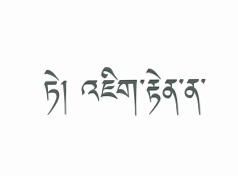ཏེ། འཇིག་རྟེན་ན་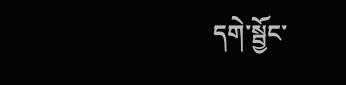དགེ་སྦྱོང་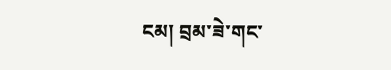ངམ། བྲམ་ཟེ་གང་